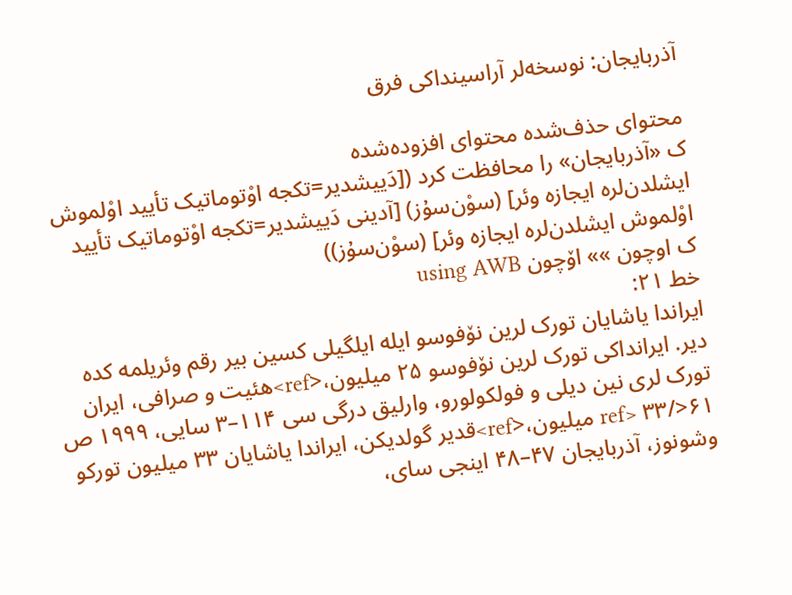آذربایجان: نوسخه‌لر آراسینداکی فرق

محتوای حذف‌شده محتوای افزوده‌شده
ک «آذربایجان» را محافظت کرد ([دَییشدیر=تکجه اوْتوماتیک تأیید اوْلموش ایشلدن‌لره ایجازه وئر] (سوْن‌سۇز) [آدینی دَییشدیر=تکجه اوْتوماتیک تأیید اوْلموش ایشلدن‌لره ایجازه وئر] (سوْن‌سۇز))
ک اوچون »» اۆچون using AWB
خط ۲۱:
ایراندا یاشایان تورک لرین نۆفوسو ایله ایلگیلی کسین بیر رقم وئریلمه کده دیر. ایرانداکی تورک لرین نۆفوسو ۲۵ میلیون،<ref>هئیت و صرافی، ایران تورک لری نین دیلی و فولکولورو، وارلیق درگی سی ۱۱۴–۳ سایی، ۱۹۹۹ ص ۶۱</ref> ۳۳ میلیون،<ref>قدیر گولدیکن، ایراندا یاشایان ۳۳ میلیون تورکو وشونوز، آذربایجان ۴۷–۴۸ اینجی سای،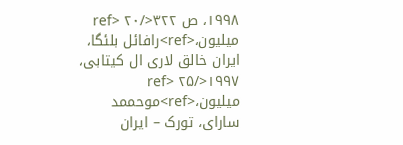۱۹۹۸، ص ۳۲۲</ref> ۲۰ میلیون،<ref>رافائل بلئگا، ایران خالق لاری ال کیتابی، ۱۹۹۷</ref> ۲۵ میلیون،<ref>موحممد سارای، تورک – ایران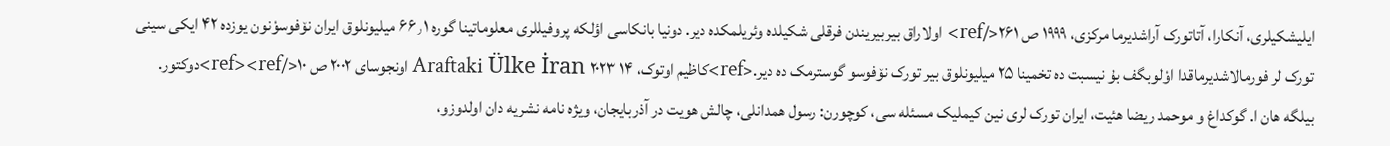ایلیشکیلری، آنکارا، آتاتورک آراشدیرما مرکزی، ۱۹۹۹ ص ۲۶۱</ref> اولاراق بیربیریندن فرقلی شکیلده وئریلمکده دیر. دونیا بانکاسی اؤلکه پروفیللری معلوماتینا گوره ۶۶٫۱ میلیونلوق ایران نۆفوسوْنون یوزده ۴۲ ایکی سینی تورک لر فورمالاشدیرماقدا اوْلوبگف بۇ نیسبت ده تخمینا ۲۵ میلیونلوق بیر تورک نۆفوسو گوسترمک ده دیر.<ref>کاظیم اوتوک، Araftaki Ülke İran ۲۰۲۳ ۱۴ اونجوسای ۲۰۰۲ ص ۱۰</ref><ref>دوکتور. بیلگه هان ا. گوکداغ و موحمد ریضا هئیت، ایران تورک لری نین کیملیک مسئله سی، کوچورن: رسول همدانلی، چالش هویت در آذربایجان، ویژه نامه نشریه دان اولدوزو،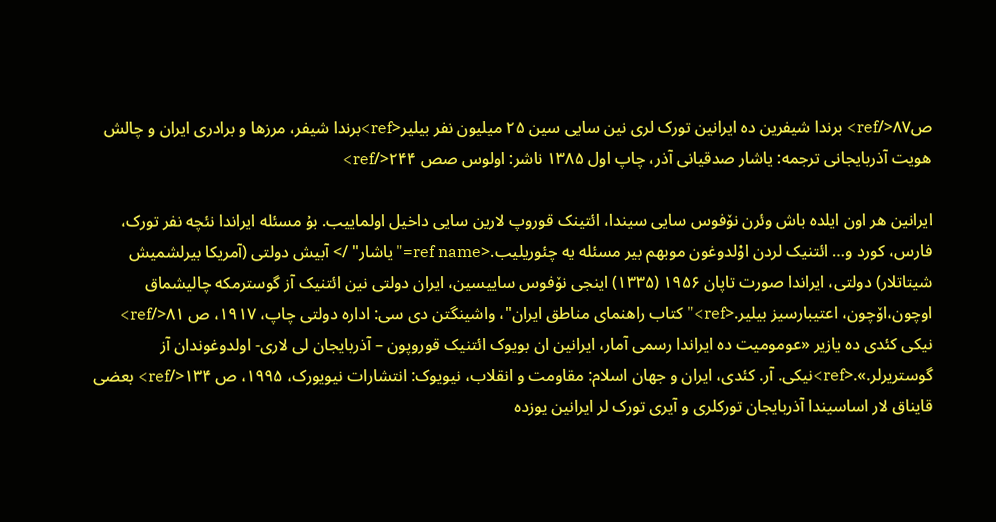ص۸۷</ref> برندا شیفرین ده ایرانین تورک لری نین سایی سین ۲۵ میلیون نفر بیلیر<ref>برندا شیفر، مرزها و برادری ایران و چالش هویت آذربایجانی ترجمه: یاشار صدقیانی آذر، چاپ اول ۱۳۸۵ ناشر: اولوس صص ۲۴۴</ref>

ایرانین هر اون ایلده باش وئرن نۆفوس سایی سیندا، ائتینک قوروپ لارین سایی داخیل اولماییب. بۇ مسئله ایراندا نئچه نفر تورک، فارس، کورد و… ائتنیک لردن اوْلدوغون موبهم بیر مسئله یه چئوریلیب.<ref name="یاشار" /> آبیش دولتی (آمریکا بیرلشمیش شیتاتلار) دولتی، ایراندا صورت تاپان ۱۹۵۶ (۱۳۳۵) اینجی نۆفوس ساییسین، ایران دولتی نین ائتنیک آز گوسترمکه چالیشماق اوچون،اۆچون، اعتیبارسیز بیلیر.<ref>"کتاب راهنمای مناطق ایران"، واشینگتن دی سی: اداره دولتی چاپ، ۱۹۱۷، ص ۸۱</ref> نیکی کئدی ده یازیر «عومومیت ده ایراندا رسمی آمار، ایرانین ان بویوک ائتنیک قوروپون – آذربایجان لی لاری- اولدوغوندان آز گوستریرلر.».<ref>نیکی. آر. کئدی، ایران و جهان اسلام: مقاومت و انقلاب، نیویوک: انتشارات نیویورک، ۱۹۹۵، ص ۱۳۴</ref> بعضی قایناق لار اساسیندا آذربایجان تورکلری و آیری تورک لر ایرانین یوزده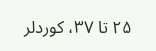۲۵ تا ۳۷، کوردلر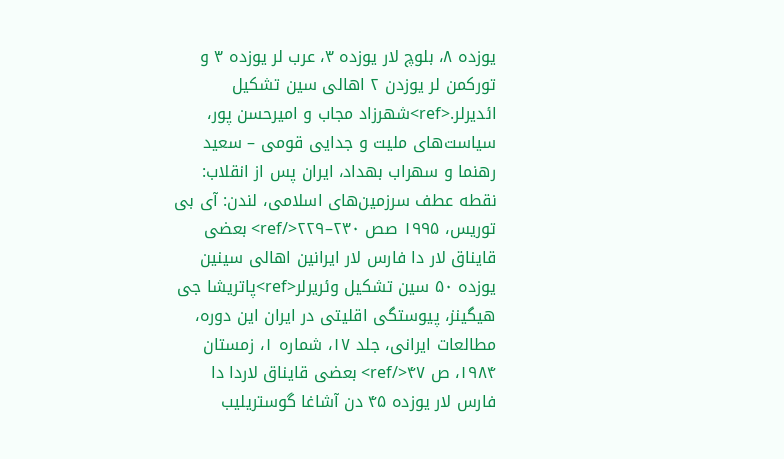یوزده ۸، بلوچ لار یوزده ۳، عرب لر یوزده ۳ و تورکمن لر یوزدن ۲ اهالی سین تشکیل ائدیرلر.<ref>شهرزاد مجاب و امیرحسن پور، سیاست‌های ملیت و جدایی قومی – سعید رهنما و سهراب بهداد، ایران پس از انقلاب: نقطه عطف سرزمین‌های اسلامی، لندن: آی بی توریس، ۱۹۹۵ صص ۲۳۰–۲۲۹</ref> بعضی قایناق لار دا فارس لار ایرانین اهالی سینین یوزده ۵۰ سین تشکیل وئریرلر<ref>پاتریشا جی هیگینز، پیوستگی اقلیتی در ایران این دوره، مطالعات ایرانی، جلد ۱۷، شماره ۱، زمستان ۱۹۸۴، ص ۴۷</ref> بعضی قایناق لاردا دا فارس لار یوزده ۴۵ دن آشاغا گوستریلیب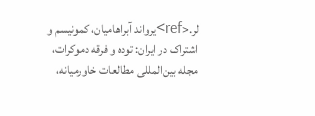لر.<ref>یرواند آبراهامیان، کمونیسم و اشتراک در ایران: توده و فرقه دموکرات، مجله بین‌المللی مطالعات خاورمیانه،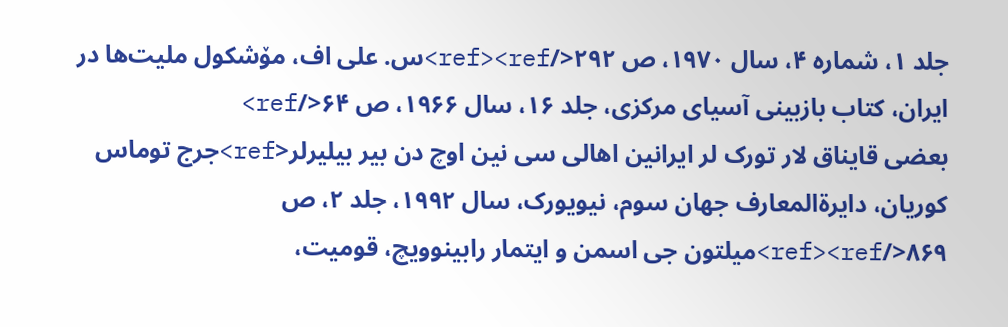جلد ۱، شماره ۴، سال ۱۹۷۰، ص ۲۹۲</ref><ref>س. علی اف، مۆشکول ملیت‌ها در ایران، کتاب بازبینی آسیای مرکزی، جلد ۱۶، سال ۱۹۶۶، ص ۶۴</ref>
بعضی قایناق لار تورک لر ایرانین اهالی سی نین اوچ دن بیر بیلیرلر<ref>جرج توماس کوریان، دایرةالمعارف جهان سوم، نیویورک، سال ۱۹۹۲، جلد ۲، ص ۸۶۹</ref><ref>میلتون جی اسمن و ایتمار رابینوویچ، قومیت،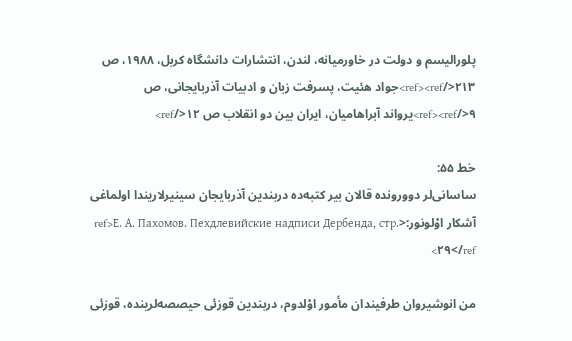پلورالیسم و دولت در خاورمیانه، لندن، انتشارات دانشگاه کربل، ۱۹۸۸، ص ۲۱۳</ref><ref>جواد هئیت، پسرفت زبان و ادبیات آذربایجانی، ص ۹</ref><ref>یرواند آبراهامیان، ایران بین دو انقلاب ص ۱۲</ref>

خط ۵۵:
ساسانی‌لر دوورونده قالان بیر کتبه‌ده دربندین آذربایجان سینیرلاریندا اولماغی آشکار اوْلونور:<ref>Е. А. Пахомов. Пехдлевийские надписи Дербенда, стр. ۲۹</ref>

من انوشیروان طرفیندان مأمور اوْلدوم، دربندین قوزئی حیصصه‌لرینده، قوزئی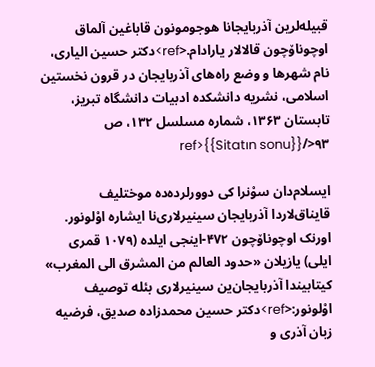قبیله‌لرین آذربایجانا هوجومونون قاباغین آلماق اوچوناۆچون قالالار یارادام.<ref>دکتر حسین الیاری، نام شهرها و وضع راه‌های آذربایجان در قرون نخستین اسلامی، نشریه دانشکده ادبیات دانشگاه تبریز، تابستان ۱۳۶۳، شماره مسلسل ۱۳۲، ص ۹۳</ref>{{Sitatın sonu}}

ایسلام‌دان سوْنرا کی دوورلرده‌ده موختلیف قایناق‌لاردا آذربایجان سینیرلاری‌نا ایشاره اوْلونور. اورنک اوچوناۆچون ۴۷۲-اینجی ایلده (۱۰۷۹ قمری ایلی) یازیلان «حدود العالم من المشرق الی المغرب» کیتابیندا آذربایجان‌ین سینیرلاری بئله توصیف اوْلونور:<ref>دکتر حسین محمدزاده صدیق، فرضیه زبان آذری و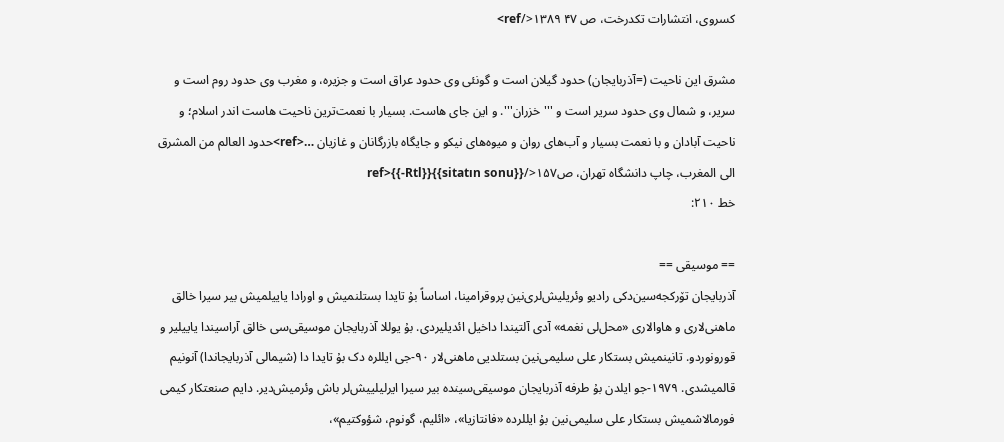کسروی، انتشارات تکدرخت، ص ۴۷ ۱۳۸۹</ref>

مشرق این ناحیت (=آذربایجان) حدود گیلان است و گونئی وی حدود عراق است و جزیره، و مغرب وی حدود روم است و سریر، و شمال وی حدود سریر است و '''خزران'''. و این جای هاست. بسیار با نعمت‌ترین ناحیت هاست اندر اسلام؛ و ناحیت آبادان و با نعمت بسیار و آب‌های روان و میوه‌های نیکو و جایگاه بازرگانان و غازیان …<ref>حدود العالم من المشرق الی المغرب، چاپ دانشگاه تهران، ص۱۵۷</ref>{{-Rtl}}{{sitatın sonu}}
خط ۲۱۰:

== موسیقی ==
آذربایجان تۆرکجه‌سین‌دکی رادیو وئریلیش‌لری‌نین پروقرامینا، اساساً بۇ تایدا بستلنمیش و اورادا یاییلمیش بیر سیرا خالق ماهنی‌لاری و هاوالاری «محل‌لی نغمه» آدی آلتیندا داخیل ائدیلیردی. بۇ یوللا آذربایجان موسیقی‌سی خالق آراسیندا یاییلیر و قورونوردو. تانینمیش بستکار علی سلیمی‌نین بستلدیی ماهنی‌لار ۹۰-جی ایللره دک بۇ تایدا دا (شیمالی آذربایجاندا) آنونیم قالمیشدی. ۱۹۷۹-جو ایلدن بۇ طرفه آذربایجان موسیقی‌سینده بیر سیرا ایرلیلییش‌لر باش وئرمیش‌دیر. دایم صنعتکار کیمی فورمالاشمیش بستکار علی سلیمی‌نین بۇ ایللرده «فانتازیا»، «ائلیم، گونوم، شؤوکتیم»،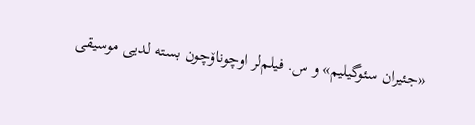«جئیران سئوگیلیم» و س. فیلم‌لر اوچوناۆچون بسته لدیی موسیقی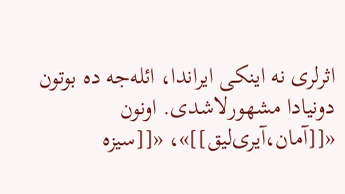اثرلری نه اینکی ایراندا، ائله‌جه ده بوتون دونیادا مشهورلاشدی. اونون
«[[آمان،آیری‌لیق]]»، «[[سیزه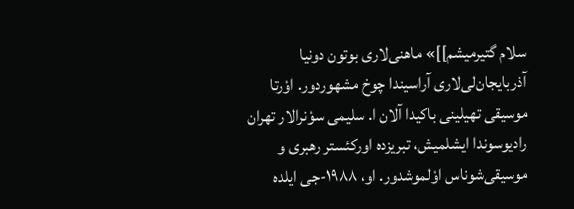سلام گتیرمیشم]]» ماهنی‌لاری بوتون دونیا آذربایجان‌لی‌لاری آراسیندا چوخ مشهوردور. اوْرتا موسیقی تهیلینی باکیدا آلان ا. سلیمی سوْنرالار تهران رادیوسوندا ایشلمیش، تبریزده اورکئستر رهبری و موسیقی‌شوناس اوْلموشدور. او، ۱۹۸۸-جی ایلده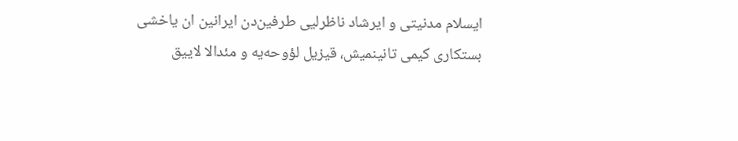ایسلام مدنیتی و ایرشاد ناظرلیی طرفین‌دن ایرانین ان یاخشی بستکاری کیمی تانینمیش، قیزیل لؤوحه‌یه و مئدالا لاییق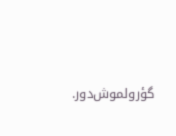گؤرولموش‌دور.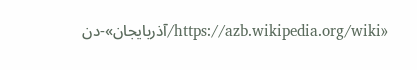«https://azb.wikipedia.org/wiki/آذربایجان»-دن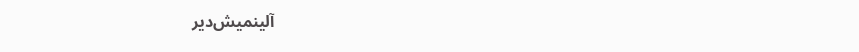آلینمیش‌دیر